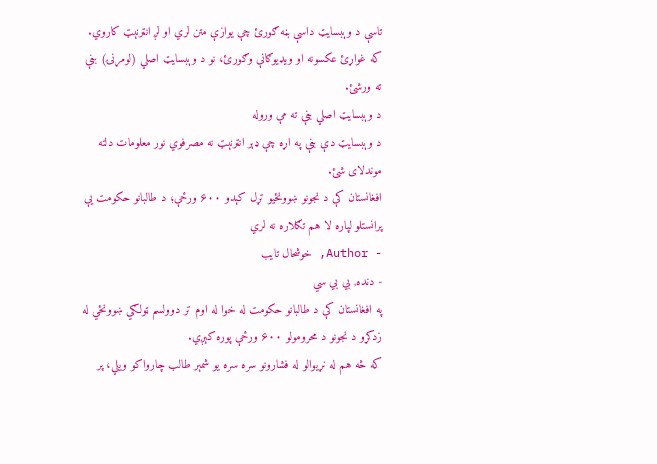تاسې د وېبسایټ داسې بڼه ګورئ چې یوازې متن لري او لږ انټرنېټ کاروي. که غواړئ عکسونه او ویډیوګانې وګورئ، نو د وېبسایټ اصلي (لومړنۍ) بڼې ته ورشئ.
د وېبسایټ اصلي بڼې ته مې وروله
د وېبسایټ دې بڼې په اړه چې ډېر انټرنېټ نه مصرفوي نور معلومات دلته موندلای شئ.
افغانستان کې د نجونو ښوونځيو تړل کېدو ۶۰۰ ورځې؛ د طالبانو حکومت یې پرانستلو لپاره لا هم تګلاره نه لري
- Author, خوشحال تایب
- دنده, بي بي سي
په افغانستان کې د طالبانو حکومت له خوا له اوم تر دوولسم ټولګي ښوونځي له زدکړو د نجونو د محرومولو ۶۰۰ ورځې پوره کېږي.
که څه هم له نړیوالو له فشارونو سره سره یو شمېر طالب چارواکو ویلي، پر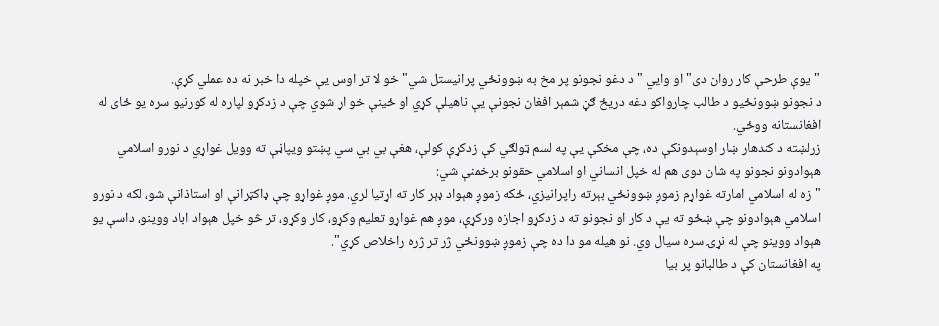"یوې طرحې کار روان دی" او وايي "د دغو نجونو پر مخ به ښوونځي پرانیستل شي" خو لا تر اوس یې خپله دا خبر نه ده عملي کړې.
د نجونو ښوونځیو د طالب چارواکو دغه دریځ ګڼ شمېر افغان نجونې یې ناهیلې کړي او ځینې خو اړ شوي چې د زدکړو لپاره له کورنیو سره یو ځای له افغانستانه ووځي.
زرلښته د کندهار ښار اوسېدونکې ده، چې مخکې یې په لسم ټولګي کې زدکړې کولې، هغې بي بي سي پښتو ویپاڼې ته وویل غواړي د نورو اسلامي هېوادونو نجونو په شان دوی هم له خپل انساني او اسلامي حقونو برخمنې شي:
"زه له اسلامي امارته غواړم زموږ ښوونځي بېرته راپرانیزي، ځکه زموږ هېواد ډېر کار ته اړتیا لري. موږ غواړو چې ډاکټرانې او استاذانې شو، لکه د نورو اسلامي هېوادونو چې ښځو ته یې د کار او نجونو ته د زدکړو اجازه ورکړې، موږ هم غواړو تعلیم وکړو، کار وکړو، تر څو خپل هېواد اباد ووینو، داسې یو هېواد ووینو چې له نړۍ سره سیال وي. نو هیله مو دا ده چې زموږ ښوونځي ژر تر ژره راخلاص کړي".
په افغانستان کې د طالبانو پر بیا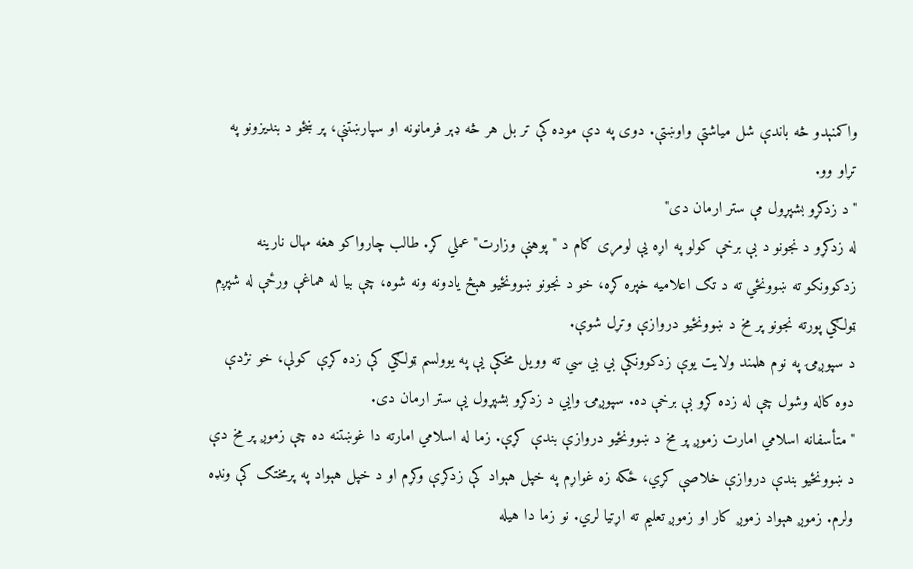واکمنېدو څه باندې شل میاشتې واوښتې. دوی په دې موده کې تر بل هر څه ډېر فرمانونه او سپارښتنې، پر ښځو د بندیزونو په تړاو وو.
"د زدکړو بشپړول مې ستر ارمان دی"
له زدکړو د نجونو د بې برخې کولو په اړه یې لومړی ګام د "پوهنې وزارت" عملي کړ. طالب چارواکو هغه مهال نارینه زدکوونکو ته ښوونځي ته د تګ اعلامیه خپره کړه، خو د نجونو ښوونځیو هېڅ یادونه ونه شوه، چې بیا له هماغې ورځې له شپږم ټولګي پورته نجونو پر مخ د ښوونځيو دروازې وتړل شوې.
د سپوږمۍ په نوم هلمند ولایت یوې زدکوونکې بي بي سي ته وویل مخکې یې په یوولسم ټولګي کې زده کړې کولې، خو نژدې دوه کاله وشول چې له زده کړو بې برخې ده. سپوږمۍ وايي د زدکړو بشپړول یې ستر ارمان دی.
"متأسفانه اسلامي امارت زموږ پر مخ د ښوونځیو دروازې بندې کړې. زما له اسلامي امارته دا غوښتنه ده چې زموږ پر مخ دې د ښوونځیو بندې دروازې خلاصې کړي، ځکه زه غواړم په خپل هېواد کې زدکړې وکړم او د خپل هېواد په پرمختګ کې ونډه ولرم. زموږ هېواد زموږ کار او زموږ تعلیم ته اړتیا لري. نو زما دا هیله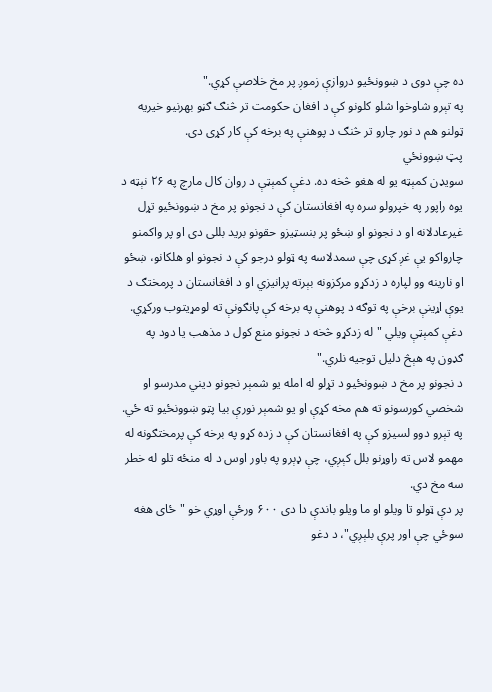ده چې دوی د ښوونځیو دروازې زموږ پر مخ خلاصې کړي."
په تېرو شاوخوا شلو کلونو کې د افغان حکومت تر څنګ ګڼو بهرنیو خیریه ټولنو هم د نور چارو تر څنګ د پوهنې په برخه کې کار کړی دی.
پټ ښوونځي
سویډن کمېټه یو له هغو څخه ده. دغې کمېټې د روان کال مارچ په ۲۶ نېټه د یوه راپور په خپرولو سره په افغانستان کې د نجونو پر مخ د ښوونځیو تړل غیرعادلانه او د نجونو او ښځو پر بنسټیزو حقونو برید بللی دی او پر واکمنو چارواکو یې غږ کړی چې سمدلاسه په ټولو درجو کې د نجونو او هلکانو، ښځو او نارینه وو لپاره د زدکړو مرکزونه بېرته پرانیزي او د افغانستان د پرمختګ د یوې اړینې برخې په توګه د پوهنې په برخه کې پانګونې ته لومړیتوب ورکړي.
دغې کمېټې ویلي "له زدکړو څخه د نجونو منع کول د مذهب یا دود په ګډون په هېڅ دلیل توجیه نلري."
د نجونو پر مخ د ښوونځيو د تړلو له امله یو شمېر نجونو دیني مدرسو او شخصي کورسونو ته هم مخه کړې او یو شمېر نورې بیا پټو ښوونځیو ته ځي.
په تېرو دوو لسیزو کې په افغانستان کې د زده کړو په برخه کې پرمختګونه له مهمو لاس ته راوړنو بلل کېږي، چې ډېرو په باور اوس د له منځه تلو له خطر سه مخ دي.
پر دې ټولو تا ویلو او ما ویلو باندې دا دی ۶۰۰ ورځې اوړي خو "ځای هغه سوځي چې اور پرې بلېږي"، د دغو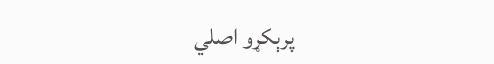پرېکړو اصلي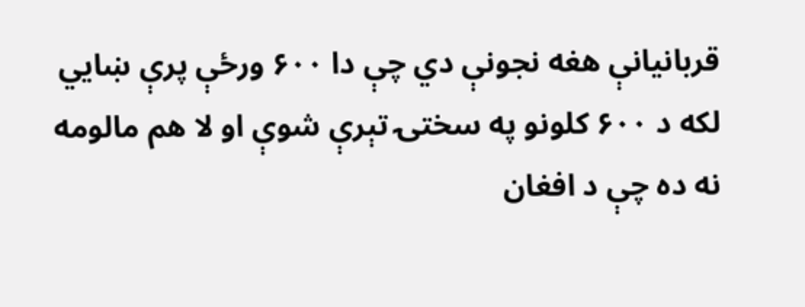قربانیانې هغه نجونې دي چې دا ۶۰۰ ورځې پرې ښايي لکه د ۶۰۰ کلونو په سختۍ تېرې شوې او لا هم مالومه نه ده چې د افغان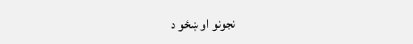نجونو او ښځو د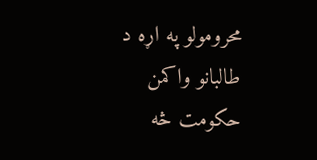محرومولو په اړه د طالبانو واکمن حکومت څه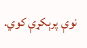نوې پرېکړې کوي.